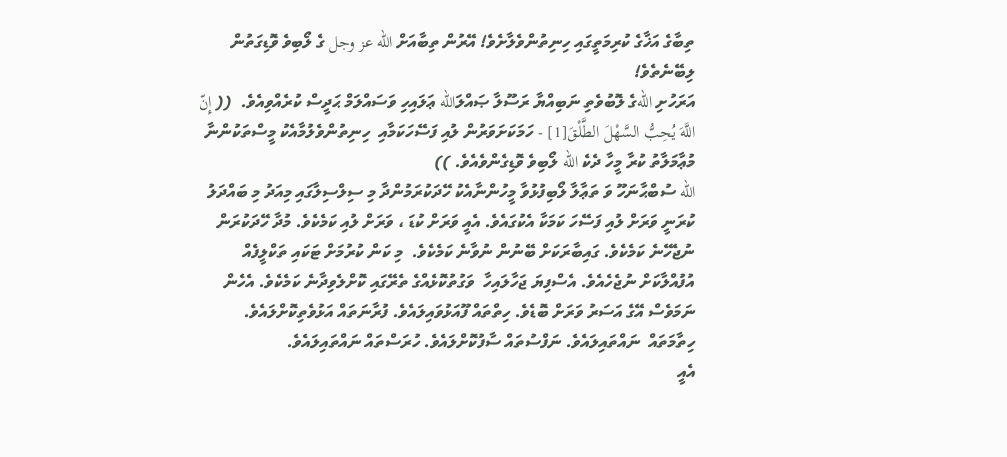ތިބާގެ އަޚާގެ ކުރިމަތީގައި ހިނިތުންވެލާށެވެ! އޭރުން ތިބާއަށް الله عز وجل ގެ ލޯބިވެ ވޮޑިގަތުން ލިބޭނެތެވެ!
އަރަހުށި اللهގެ ލޮބުވެތި ނަބިއްޔާ ރަސޫލާ ޞައްލަالله ޢަލައިހި ވަސައްލަމް ޙަދީސް ކުރެއްވިއެވެ.  (( إِنّ اللَّهَ يُحِبُّ السَّهْلَ الطَّلْقَ[1] - ހަމަކަށަވަރުން ލުއި ފަސޭހަކަމާއި  ހިނިތުންވެލުމާއެކު މީސްތަކުންނާ މުޢާމަލާތު ކުރާ މީހާ ދެކެ الله ލޯބިވެ ވޮޑިގެންވެއެވެ. ))
الله ސުބްޙާނަހޫ ވަ ތަޢާލާ ލޯބިފުޅުވާ މީހުންނާއެކު ހޭދަކުރަމުންދާ މި ސިލްސިލާގައި މިއަދު މި ބައްދަލު ކުރަނީ ވަރަށް ލުއި ފަސޭހަ ކަމަކާ އެކުގައެވެ. އެއީ ވަރަށް ކުޑަ ، ވަރަށް ލުއި ކަމެކެވެ. މުދާ ހޭދަކުރަން ނުޖެހޭނެ ކަމެކެވެ. ގައިބާރަކަށް ބޭނުން ނުވާނެ ކަމެކެވެ.  މި ކަން ކުރުމަށް ޓަކައި ތަކްލީފެއް އުފުއްލާކަށް ނުޖެހެއެވެ. އެސްފިޔަ ޖަހާލައިހާ  ވަގުތުކޮޅެއްގެ ތެރޭގައި ކޮށްލެވިދާނެ ކަމެކެވެ. އެހެން ނަމަވެސް އޭގެ އަސަރު ވަރަށް ބޮޑެވެ. ހިތްތައް ފޫއަޅުވައިލައެވެ. ފުރާނަތައް އަޅުވެތިކޮށްލައެވެ. ހިތާމަތައް  ނައްތައިލައެވެ. ނަފްސުތައް ސާފުކޮށްލައެވެ. ހުރަސްތައް ނައްތައިލައެވެ.
އެއީ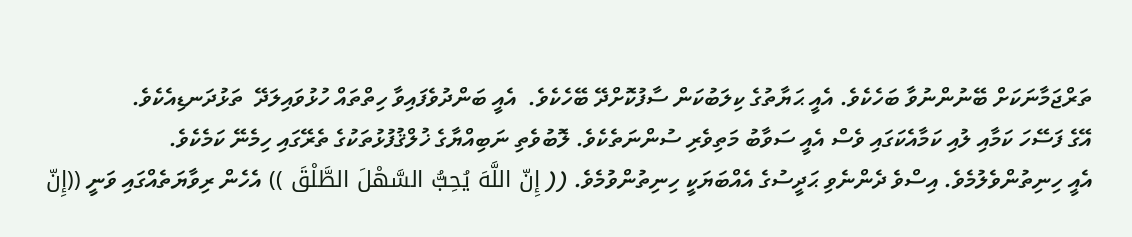ތަރްޖަމާނަކަށް ބޭނުންނުވާ ބަހެކެވެ. އެއީ ޙަޔާތުގެ ކިލަބުކަން ސާފުކޮށްދޭ ބޭހެކެވެ.  އެއީ ބަންދުވެފައިވާ ހިތްތައް ހުޅުވައިލަދޭ  ތަޅުދަނޑިއެކެވެ.
އޭގެ ފަސޭހަ ކަމާއި ލުއި ކަމާއެކަގައި ވެސް އެއީ ސަވާބު މަތިވެރި ސުންނަތެކެވެ. ލޮބުވެތި ނަބިއްޔާގެ ޚުލްޤުފުޅުތަކުގެ ތެރޭގައި ހިމެނޭ ކަމެކެވެ.
އެއީ ހިނިތުންވެލުމެވެ. އިސްވެ ދެންނެވި ޙަދީސުގެ އެއްބަޔަކީ ހިނިތުންވުމެވެ. (( إِنّ اللَّهَ يُحِبُّ السَّهْلَ الطَّلْقَ )) އެހެން ރިވާޔަތެއްގައި ވަނީ ((إِنّ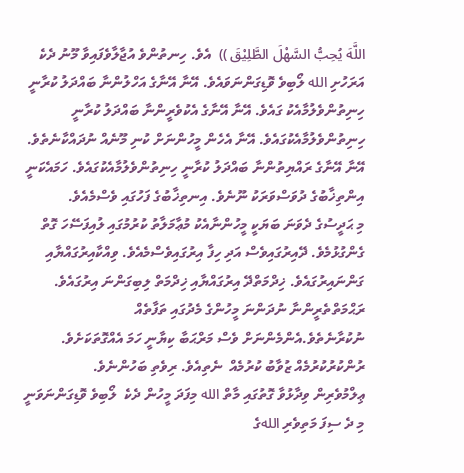اللَّهَ يُحِبُّ السَّهْلَ الطَّلِيْقَ ))  އެވެ. ހިނތުންވެ އުޖާލާވެފައިވާ މޫނު ދެކެ އަރަހުށި الله ލޯބިވެ ވޮޑިގަންނަވައެވެ. އޭނާ އޭނާގެ އަހްލުންނާ ބައްދަލު ކުރާނީ ހިނިތުންވެލުމާއެކު ގައެވެ. އޭނާ އޭނާގެ އެކުވެރީންނާ ބައްދަލު ކުރާނީ ހިނިތުންވެލުމާއެކުގައެވެ. އޭނާ އެހެން މީހުންނަށް ކުނި މޫނެއް ނުދައްކާނެތެވެ. އޭނާ އޭނާގެ ރައްޔިތުންނާ ބައްދަލު ކުރާނީ ހިނިތުންވެލުމާއެކުގައެވެ. ހަމައެކަނީ އިންތިޚާބުގެ ދުވަސްވަރަކު ނޫނެވެ. އިނތިޚާބުގެ ފަހުގައި ވެސްމެއެވެ.
މި ޙަދީސުގެ ދެވަނަ ބަޔަކީ މީހުންނާއެކު މުޢާމަލާތު ކުރުމުގައި ލުއިފަސޭހަ ގޮތް ގެންގުޅުމެވެ. ދޭއިރުގައިވެސް އަދި ހިފާ އިރުގައިވެސްމެއެވެ. ވިއްކާއިރުގައްޔާއި ގަންނައިރުގައެވެ. ޚިދްމަތްދޭ އިރުގައްޔާއި ޚިދްމަތް ލިބިގަންނަ އިރުގައެވެ. ރަޙްމަތްތެރީންނާ ނުދަންނަ މީހުންގެ މެދުގައި ތަފާތެއް ނުކުރާނެތެވެ.އެންމެންނަށް ވެސް މަރްޙަބާ ކިޔާނީ ހަމަ އެއްގޮތަކަށެވެ. ރުންކުރުކުރުމެއް ޒުވާބު ކުރުމެއް  ނެތިއެވެ. ރިވެތި ބަހުންނެވެ.
ޢިލްމުވެރިން ވިދާޅުވާ ގޮތުގައި މާތް الله މިފަދަ މީހުން ދެކެ  ލޯބިވެ ވޮޑިގަންނަވަނީ މި ދެ ސިފަ މަތިވެރި اللهގެ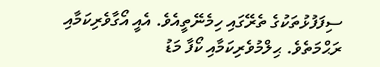ސިފަފުޅުތަކުގެ ތެރޭގައި ހިމެނޭތީއެވެ. އެއީ އޯގާވެރިކަމާއި ރަޙްމަތެވެ. ޙިލްމުވެރިކަމާއި ކޯފާ މަޑު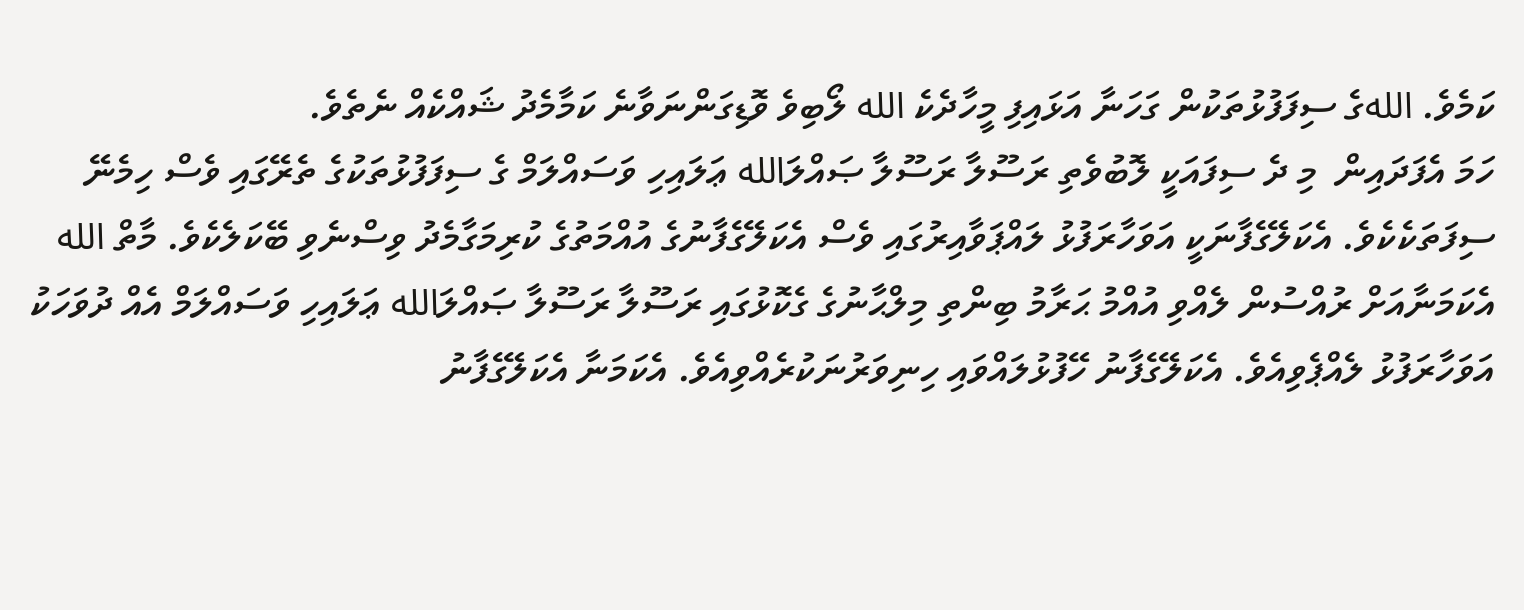ކަމެވެ. اللهގެ ސިފަފުޅުތަކުން ގަހަނާ އަޅައިފި މީހާދެކެ الله ލޯބިވެ ވޮޑިގަންނަވާނެ ކަމާމެދު ޝައްކެއް ނެތެވެ.
ހަމަ އެފަދައިން  މި ދެ ސިފައަކީ ލޮބުވެތި ރަސޫލާ ރަސޫލާ ޞައްލަالله ޢަލައިހި ވަސައްލަމް ގެ ސިފަފުޅުތަކުގެ ތެރޭގައި ވެސް ހިމެނޭ ސިފަތަކެކެވެ. އެކަލޭގެފާނަކީ އަވަހާރަފުޅު ލައްޕަވާއިރުގައި ވެސް އެކަލޭގެފާނުގެ އުއްމަތުގެ ކުރިމަގާމެދު ވިސްނެވި ބޭކަލެކެވެ. މާތް الله އެކަމަނާއަށް ރުއްސުން ލެއްވި އުއްމު ޙަރާމު ބިންތި މިލްޙާނުގެ ގެކޮޅުގައި ރަސޫލާ ރަސޫލާ ޞައްލަالله ޢަލައިހި ވަސައްލަމް އެއް ދުވަހަކު އަވަހާރަފުޅު ލެއްޕެވިއެވެ. އެކަލޭގެފާނު ހޭފުޅުލައްވައި ހިނިވަރުނަކުރެއްވިއެވެ. އެކަމަނާ އެކަލޭގެފާނު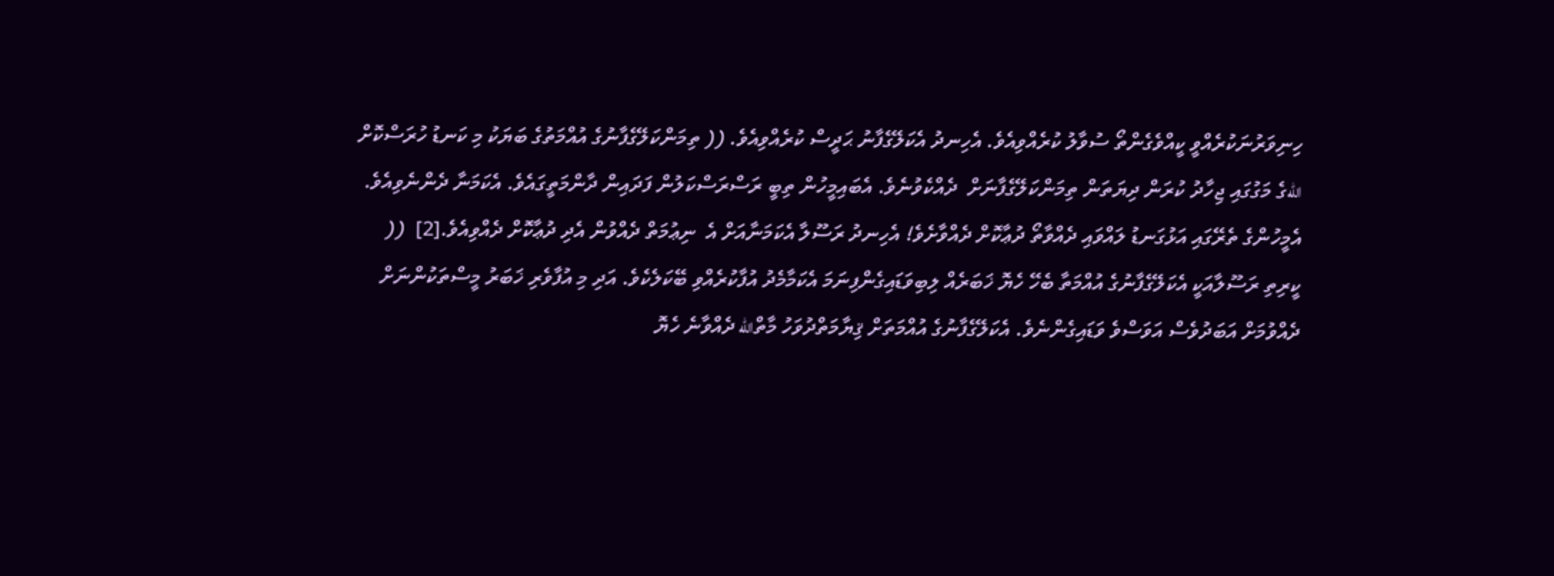ހިނިވަރުނަކުރެއްވީ ކީއްވެގެންތޯ ސުވާލު ކުރެއްވިއެވެ. އެހިނދު އެކަލޭގެފާނު ޙަދީސް ކުރެއްވިއެވެ. (( ތިމަންކަލޭގެފާނުގެ އުއްމަތުގެ ބަޔަކު މި ކަނޑު ހުރަސްކޮށް اللهގެ މަގުގައި ޖިހާދު ކުރަން ދިޔަތަން ތިމަންކަލޭގެފާނަށް  ދެއްކެވުނެވެ. އެބައިމީހުން ތިބީ ރަސްރަސްކަލުން ފަދައިން ދާންމަތީގައެވެ. އެކަމަނާ ދެންނެވިއެވެ. އެމީހުންގެ ތެރޭގައި އަޅުގަނޑު ލައްވައި ދެއްވާތޯ ދުޢާކޮށް ދެއްވާށެވެ! އެހިނދު ރަސޫލާ އެކަމަނާއަށް އެ  ނިޢުމަތް ދެއްވުން އެދި ދުޢާކޮށް ދެއްވިއެވެ.[2]  ((
ކީރިތި ރަސޫލާއަކީ އެކަލޭގެފާނުގެ އުއްމަތާ ބެހޭ ހެޔޮ ޚަބަރެއް ލިބިވަޑައިގެންފިނަމަ އެކަމާމެދު އުފާކުރެއްވި ބޭކަލެކެވެ. އަދި މި އުފާވެރި ޚަބަރު މީސްތަކުންނަށް ދެއްވުމަށް އަބަދުވެސް އަވަސްވެ ވަޑައިގެންނެވެ. އެކަލޭގެފާނުގެ އުއްމަތަށް ޤިޔާމަތްދުވަހު މާތްالله ދެއްވާނެ ހެޔޮ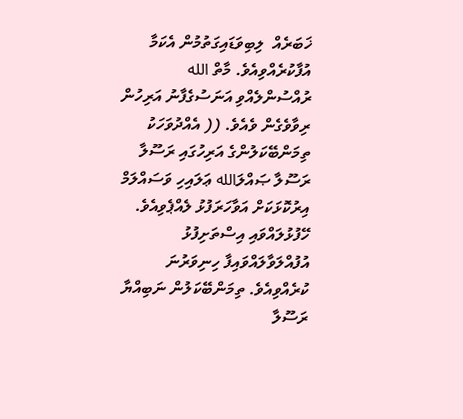ޚަބަރެއް  ލިބިވަޑައިގަތުމުން އެކަމާ އުފާކުރެއްވިއެވެ. މާތް الله ރުއްސުންލެއްވި އަނަސުގެފާނު އަރިހުން ރިވާވެގެން ވެއެވެ. (( އެއްދުވަހަކު ތިމަންބޭކަލުންގެ އަރިހުގައި ރަސޫލާ ރަސޫލާ ޞައްލަالله ޢަލައިހި ވަސައްލަމް އިރުކޮޅަކަށް އަވާހަރަފުޅު ލެއްޕެވިއެވެ. ހޭފުޅުލައްވައި އިސްތަށިފުޅު އުފުއްލަވާލައްވައިފާ ހިނިވަރުނަ ކުރެއްވިއެވެ. ތިމަންބޭކަލުން ނަބިއްޔާ ރަސޫލާ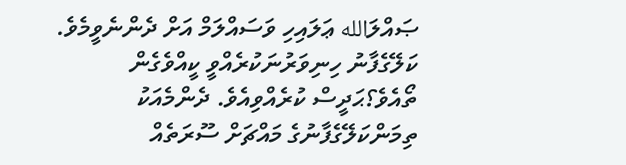ޞައްލަالله ޢަލައިހި ވަސައްލަމް އަށް ދެންނެވީމެވެ. ކަލޭގެފާނު ހިނިވަރުނަކުރެއްވީ ކީއްވެގެން ތޯއެވެ؟ޙަދީސް ކުރެއްވިއެވެ. ދެންމެއަކު ތިމަންކަލޭގެފާނުގެ މައްޗަށް ސޫރަތެއް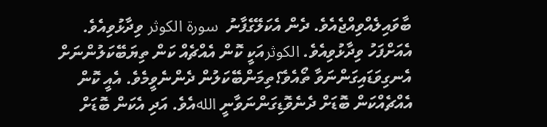ބާވައިލެއްވިއްޖެއެވެ. ދެން އެކަލޭގެފާނު  سورة الكوثر ވިދާޅުވިއެވެ. އެއަށްފަހު ވިދާޅުވިއެވެ. الكوثرއަކީ ކޮން އެއްޗެއް ކަން ތިޔަބޭކަލުންނަށް އެނގިވަޑައިގަންނަވާ ތޯއެވެ؟ތިމަންބޭކަލުން ދެންނެވީމެވެ. އެއީ ކޮން އެއްޗެއްކަން ބޮޑަށް ދެނެވޮޑިގަންނަވާނީ اللهއެވެ. އަދި އެކަން ބޮޑަށް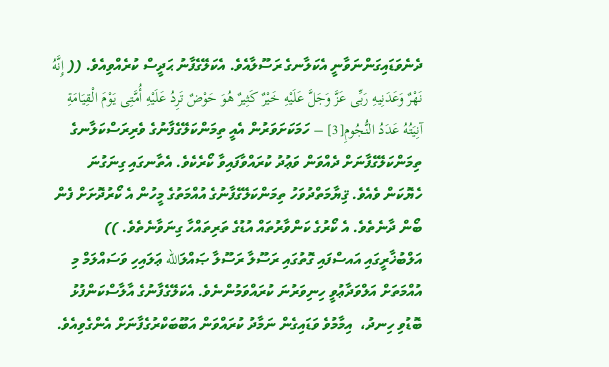ދެނެވަޑައިގަންނަވާނީ އެކަލާނގެ ރަސޫލާއެވެ. އެކަލޭގެފާނު ޙަދީސް ކުރެއްވިއެވެ. (( إِنَّهُ نَهْرٌ وَعَدَنِيهِ رَبِّى عَزَّ وَجَلَّ عَلَيْهِ خَيْرٌ كَثِيرٌ هُوَ حَوْضٌ تَرِدُ عَلَيْهِ أُمَّتِى يَوْمَ الْقِيَامَةِ آنِيَتُهُ عَدَدُ النُّجُومِ[3] – ހަމަކަށަވަރުން އެއީ ތިމަންކަލޭގެފާނުގެ ވެރިރަސްކަލާނގެ ތިމަންކަލޭގެފާނަށް ދެއްވަން ވަޢުދު ކުރައްވާފައިވާ ކޯރެކެވެ. އެތާނގައި ގިނަގުނަ ހެޔޮކަން ވެއެވެ. ޤިޔާމަތްދުވަހު ތިމަންކަލޭގެފާނުގެ އުއްމަތުގެ މީހުން އެ ކޯރުދޮށަށް ފެން ބޯން ދާނެތެވެ. އެ ކޯރުގެ ކަންވާރުތައް އުޑުގެ ތަރިތައްހާ ގިނަވާނެތެވެ. ))
އަލްބުޚާރީގައި އައސްފައި ގޮތުގައި ރަސޫލާ ރަސޫލާ ޞައްލަالله ޢަލައިހި ވަސައްލަމް މި އުއްމަތަށް އަލްވަދާޢުވީ ހިނިވަރުނަ ކުރައްވަމުންނެވެ. އެކަލޭގެފާނުގެ އާލާސްކަންފުޅު ބޮޑުވި ހިނދު،  އިމާމުވެ ވަޑައިގެން ނަމާދު ކުރައްވަން އަބޫބަކްރުގެފާނަށް އެންގެވިއެވެ.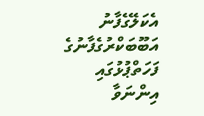އެކަލޭގެފާނު އަބޫބަކްރުގެފާނުގެ ފަހަތްޕުޅުގައި އިންނަވާ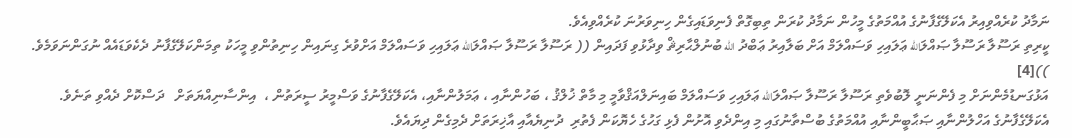ނަމާދު ކުރެއްވިއިރު އެކަލޭގެފާނުގެ އުއްމަތުގެ މީހުން ނަމާދު ކުރަން ތިބިގޮތް ފެނިވަޑައިގެން ހިނިވަރުނަ ކުރެއްވިއެވެ.
ކީރިތި ރަސޫލާ ރަސޫލާ ޞައްލަالله ޢަލައިހި ވަސައްލަމް އަށް ބަލާއިރު ޢަބްދު الله ބުނުލްޙާރިޘް ވިދާޅުވި ފަދައިން (( ރަސޫލާ ރަސޫލާ ޞައްލަالله ޢަލައިހި ވަސައްލަމް އަށްވުރެ ގިނައިން ހިނިތުންވި މީހަކު ތިމަންކަލޭގެފާނު ދެކެވަޑައެއް ނުގަންނަވަމެވެ. ))[4]
އަޅުގަނޑުމެންނަށް މި ފެންނަނީ ލޮބުވެތި ރަސޫލާ ރަސޫލާ ޞައްލަالله ޢަލައިހި ވަސައްލަމް ބައިނަލްއަޤްވާމީ މި މާތް ޚުލްޤު ، ބަހުންނާއި ، ޢަމަލުންނާއި، އެކަލޭގެފާނުގެ ވަސްމީރު ސީރަތުން ،  އިންސާނިއްޔަތަށް   ދަސްކޮށް ދެއްވި ތަނެވެ. އެކަލޭގެފާނުގެ އަހްލުންނާއި ޞަޙާބީންނާއި އުއްމަތުގެ ބުސްތާނުގައި މި އިންދެވި އޮށުން ފެޅި ގަހުގެ ހެޔޮކަން ފެތުރި  ދުނިޔެއާއި އާޚިރަތަށް ދެމިގެން ދިޔައެވެ.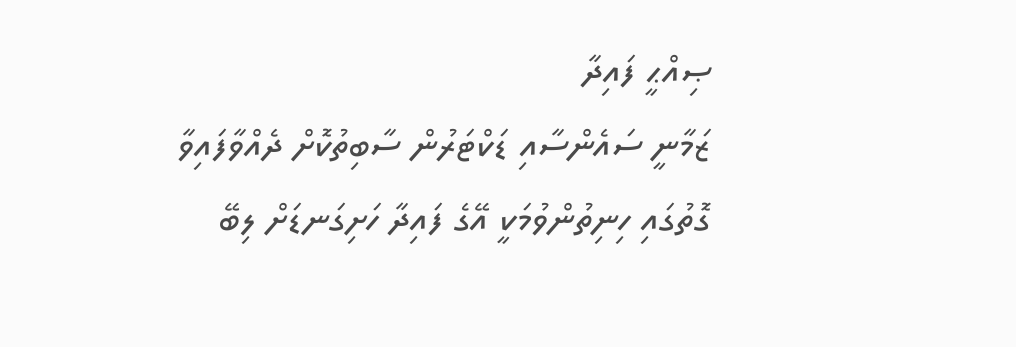ޞިއްޙީ ފައިދާ
ޒަމާނީ ސައެންސާއި ޑަކްޓަރުން ސާބިތުކޮށް ދެއްވާފައިވާ ގޮތުގައި ހިނިތުންވުމަކީ އޭގެ ފައިދާ ހަށިގަނޑަށް ލިބޭ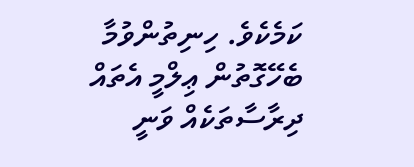ކަމެކެވެ. ހިނިތުންވުމާ ބެހޭގޮތުން ޢިލްމީ އެތައް ދިރާސާތަކެއް ވަނީ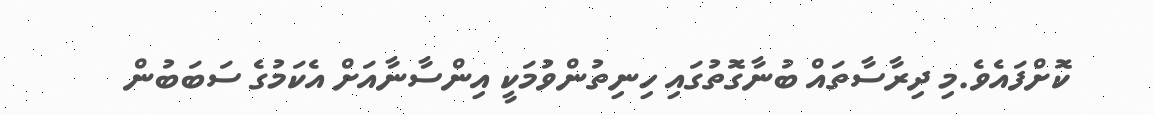ކޮށްފައެވެ.މި ދިރާސާތައް ބުނާގޮތުގައި ހިނިތުންވުމަކީ އިންސާނާއަށް އެކަމުގެ ސަބަބުން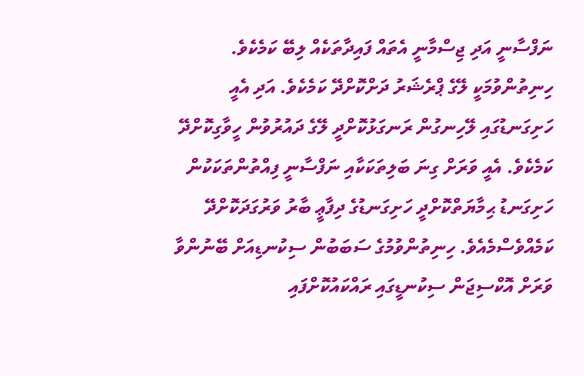ނަފްސާނީ އަދި ޖިސްމާނީ އެތައް ފައިދާތަކެއް ލިބޭ ކަމެކެވެ. ހިނިތުންވުމަކީ ލޭގެ ޕްރެޝަރު ދަށްކޮށްދޭ ކަމެކެވެ. އަދި އެއީ ހަށިގަނޑުގައި ލޭހިނގުން ރަނގަޅުކޮށްދީ ލޭގެ ދައުރުވުން ހީވާގިކޮށްދޭ ކަމެކެވެ. އެއީ ވަރަށް ގިނަ ބަލިތަކަކާއި ނަފްސާނީ ފިއްތުންތަކަކުން ހަށިގަނޑު ޙިމާޔަތްކޮށްދީ ހަށިގަނޑުގެ ދިފާޢީ ބާރު ވަރުގަދަކޮށްދޭ ކަމެއްވެސްމެއެވެ. ހިނިތުންވުމުގެ ސަބަބުން ސިކުނޑިއަށް ބޭނުންވާ ވަރަށް އޮކްސިޖަން ސިކުނޑީގައި ރައްކައުކޮށްފައި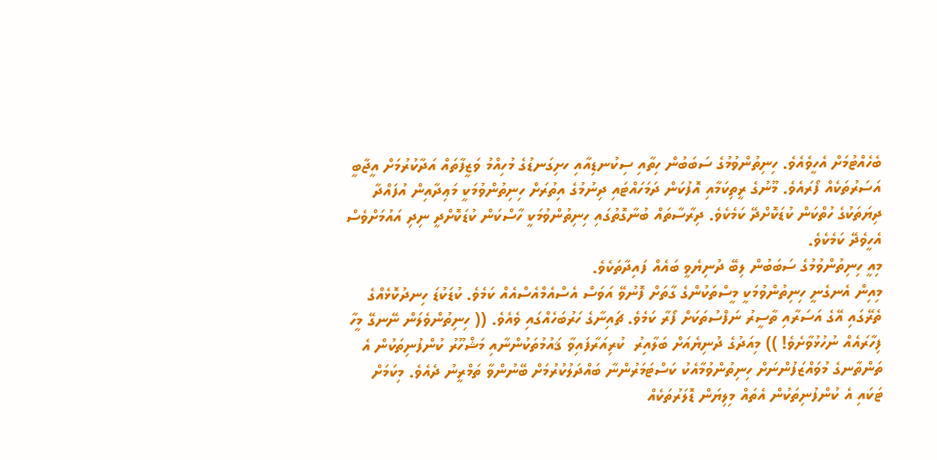ބެހެއްޓުމަށް އެހީވެއެވެ. ހިނިތުންވުމުގެ ސަބަބުން ހިތާއި ސިކުނޑިއާއި ހށިގަނޑުގެ މުހިއްމު ވަޒީފާތައް އަދާކުރުމަށް އީޖާބީ އަސަރުތަކެއް ފޯރައެވެ. މޫނުގެ ރީތިކަމާއި އޮފުކަން ދަމަހައްޓައި ދިނުމުގެ އިތުރަށް ހިނިތުންވުމަކީ މަޢިދާއިން އުފައްދާ ދިޔަތަކުގެ ހުތްކަން ކުޑަކޮށްދޭ ކަމެކެވެ. ދިރާސާތައް ބުނާގޮތުގައި ހިނިތުންވުމަކީ ހާސްކަން ކުޑަކޮށްދީ ނިދި އައުމަށްވެސް އެހީވެދޭ ކަމެކެވެ.
މިއީ ހިނިތުންވުމުގެ ސަބަބުން ލިބޭ ދުނިޔެވީ ބައެއް ފައިދާތަކެވެ.
މިއިން އެނގެނީ ހިނިތުންވުމަކީ މީސްތަކުންގެ ގާތަށް ފޮނުވޭ އަވަސް އެސްއެމްއެސްއެއް ކަމެވެ. ކުޑަކުޑަ ހިނދުކޮޅެއްގެ ތެރޭގައި އޭގެ އަސަރާއި ތާސީރު ނަފްސުތަކަށް ފޯރާ ކަމެވެ. ޗައިނާގެ ހަރުބަހެއްގައި ވެއެވެ. (( ހިނިތުންވެލަން ނޭނގޭ މީހާ ފިހާރައެއް ނުހުޅުވާށެވެ! )) މިއަދުގެ ދުނިޔެއަށް ބަލާއިރު  ކުރިއަރާފައިވާ ޤައުމުތަކުންނާއި މަޝްހޫރު ކުންފުނިތަކުން އެ ތަންތާނގެ މުވައްޒަފުންނަށް ހިނިތުންވުމާއެކު ކަސްޓަމަރުންނާ ބައްދަލުކުރުމަށް ބޭނުންވާ ތަމްރީނު ދެއެވެ. މިކަމަށް ޓަކައި އެ ކުންފުނިތަކުން އެތައް މިލިޔަން ޑޮލަރުތަކެއް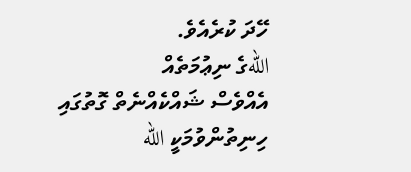ހޭދަ ކުރެއެވެ.
اللهގެ ނިޢުމަތެއް
އެއްވެސް ޝައްކެއްނެތް ގޮތުގައި ހިނިތުންވުމަކީ الله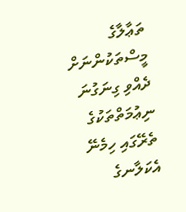ތަޢާލާގެ މީސްތަކުންނަށް ދެއްވި ގިނަގުނަ ނިޢުމަތްތަކުގެ ތެރޭގައި ހިމެނޭ އެކަލާނގެ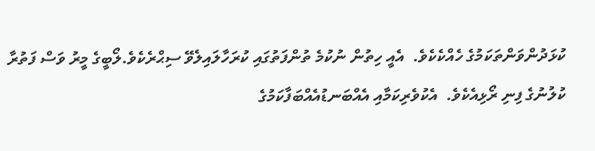ކުޅަދުންވަންތަކަމުގެ ހެއްކެކެވެ.  އެއީ ހިތުން ނުކުމެ ތުންފަތުގައި ކުރަހާލައިލެވޭ ސިޙްރެކެވެ.ލޯބީގެ މީރު ވަސް ފަތުރާ  ކުލުނުގެ ފިނި ރޯޅިއެކެވެ.  އެކުވެރިކަމާއި އެއްބަނޑުއެއްބަފާކަމުގެ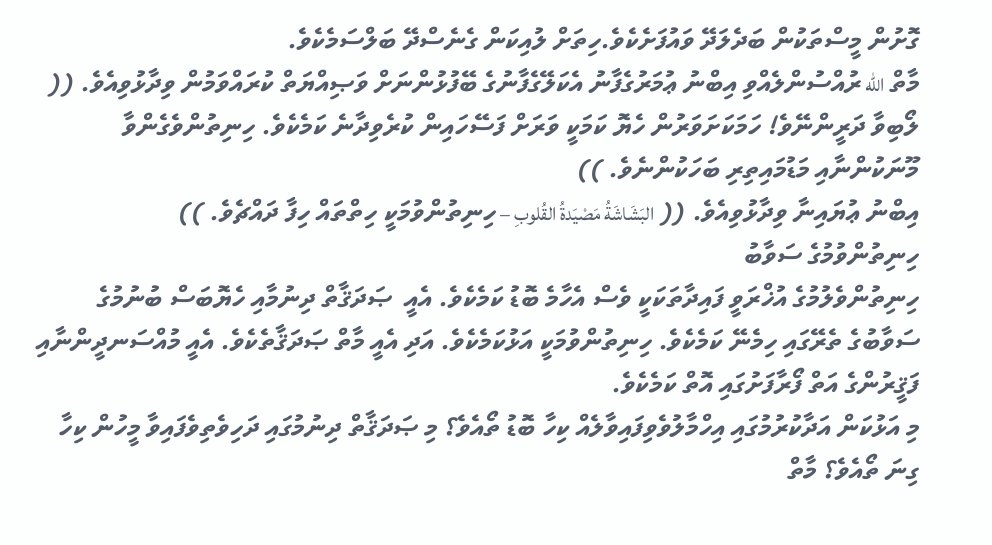ގޮށުން މީސްތަކުން ބަދެލަދޭ ވައުފަށެކެވެ.ހިތަށް ލުއިކަން ގެނެސްދޭ ބަލްސަމެކެވެ.
މާތް الله ރުއްސުންލެއްވި އިބްނު ޢުމަރުގެފާނު އެކަލޭގެފާނުގެ ބޭފުޅުންނަށް ވަޞިއްޔަތް ކުރައްވަމުން ވިދާޅުވިއެވެ. (( ލޯބިވާ ދަރީންނޭވެ! ހަމަކަށަވަރުން ހެޔޮ ކަމަކީ ވަރަށް ފަސޭހައިން ކުރެވިދާނެ ކަމެކެވެ. ހިނިތުންވެގެންވާ މޫނަކުންނާއި މަޑުމައިތިރި ބަހަކުންނެވެ. ))
އިބްނު ޢުޔައިނާ ވިދާޅުވިއެވެ. (( البَشَاشَةُ مَصْيَدةُ القُلوبِ – ހިނިތުންވުމަކީ ހިތްތައް ހިފާ ދައްޗެވެ. ))
ހިނިތުންވުމުގެ ސަވާބު
ހިނިތުންވެލުމުގެ އުޚްރަވީ ފައިދާތަކަކީ ވެސް އެހާމެ ބޮޑު ކަމެކެވެ. އެއީ  ޞަދަޤާތް ދިނުމާއި ހެޔޮބަސް ބުނުމުގެ ސަވާބުގެ ތެރޭގައި ހިމެނޭ ކަމެކެވެ. ހިނިތުންވުމަކީ އަޅުކަމެކެވެ. އަދި އެއީ މާތް ޞަދަޤާތެކެވެ. އެއީ މުއްސަނދީންނާއި ފަޤީރުންގެ އަތް ފޯރާފަށުގައި އޮތް ކަމެކެވެ.
މި އަޅުކަން އަދާކުރުމުގައި އިހްމާލުވެވިފައިވާލެއް ކިހާ ބޮޑު ތޯއެވެ؟ މި ޞަދަޤާތް ދިނުމުގައި ދަހިވެތިވެފައިވާ މީހުން ކިހާ ގިނަ ތޯއެވެ؟ މާތް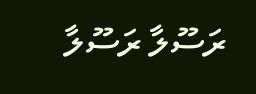ރަސޫލާ ރަސޫލާ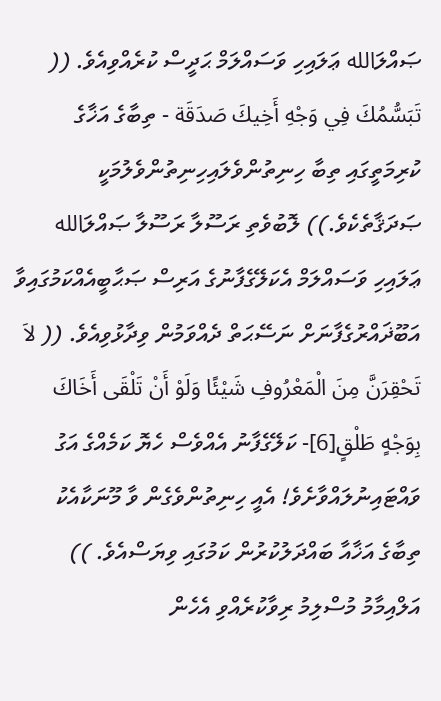ޞައްލަالله ޢަލައިހި ވަސައްލަމް ޙަދީސް ކުރެއްވިއެވެ. (( تَبَسُّمُكَ فِي وَجْهِ أَخِيكَ صَدَقَة - ތިބާގެ އަޚާގެ ކުރިމަތީގައި ތިބާ ހިނިތުންވެލައިހިނިތުންވެލުމަކީ ޞަދަޤާތެކެވެ.)) ލޮބުވެތި ރަސޫލާ ރަސޫލާ ޞައްލަالله ޢަލައިހި ވަސައްލަމް އެކަލޭގެފާނުގެ އަރިސް ޞަޙާބީއެއްކަމުގައިވާ އަބޫޛައްރުގެފާނަށް ނަސޭޙަތް ދެއްވަމުން ވިދާޅުވިއެވެ. (( لاَ تَحْقِرَنَّ مِنَ الْمَعْرُوفِ شَيْئًا وَلَوْ أَنْ تَلْقَى أَخَاكَ بِوَجْهٍ طَلْقٍ[6]- ކަލޭގެފާނު އެއްވެސް ހެޔޮ ކަމެއްގެ އަގު ވައްޓައިނުލައްވާށެވެ! އެއީ ހިނިތުންވެގެން ވާ މޫނަކާއެކު ތިބާގެ އަޚާއާ ބައްދަލުކުރުން ކަމުގައި ވިޔަސްއެވެ. ))
އަލްއިމާމު މުސްލިމު ރިވާކުރެއްވި އެހެން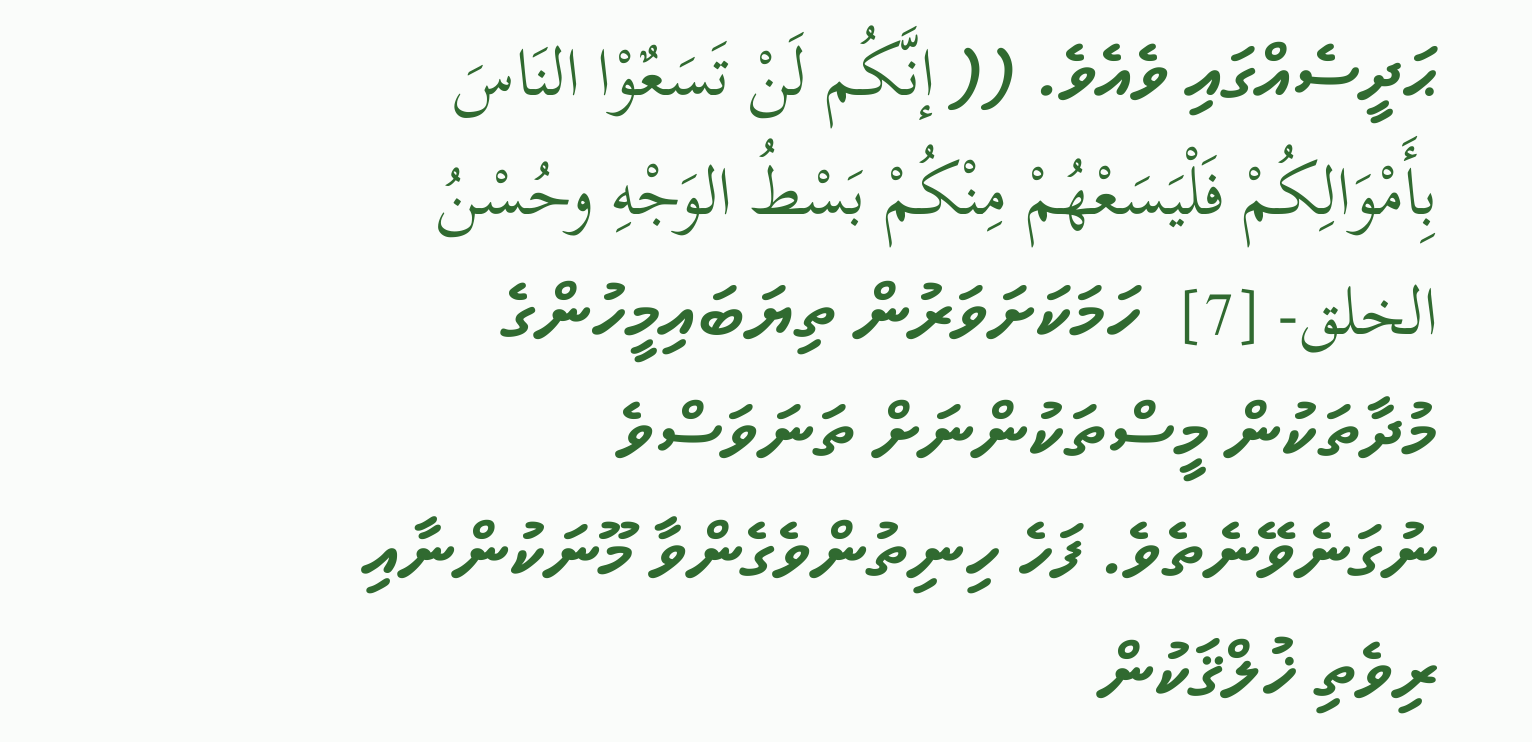ޙަދީސެއްގައި ވެއެވެ. (( إنَّكُم لَنْ تَسَعٌوْا النَاسَ بِأَمْوَالِكُمْ فَلْيَسَعْهُمْ مِنْكُمْ بَسْطُ الوَجْهِ وحُسْنُ الخلق- [7]  ހަމަކަށަވަރުން ތިޔަބައިމީހުންގެ މުދާތަކުން މީސްތަކުންނަށް ތަނަވަސްވެ ނުގަނެވޭނެތެވެ. ފަހެ ހިނިތުންވެގެންވާ މޫނަކުންނާއި ރިވެތި ޚުލްޤަކުން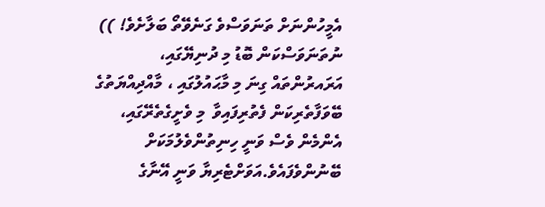އެމީހުންނަށް ތަނަވަސްވެ ގަނެވޭތޯ ބަލާށެވެ! ))
ނުތަނަވަސްކަން ބޮޑު މި ދުނިޔޭގައި، އަރައރުންތައް ގިނަ މި މާޙައުލުގައި ، މާއްދިއްޔަތުގެ ބޭވަފާތެރިކަން ފެތުރިފައިވާ  މި ވެށީގެތެރޭގައި،  އެންމެން ވެސް ވަނީ ހިނިތުންވެލުމަކަށް ބޭނުންވެފައެވެ.އަވަށްޓެރިޔާ ވަނީ އޭނާގެ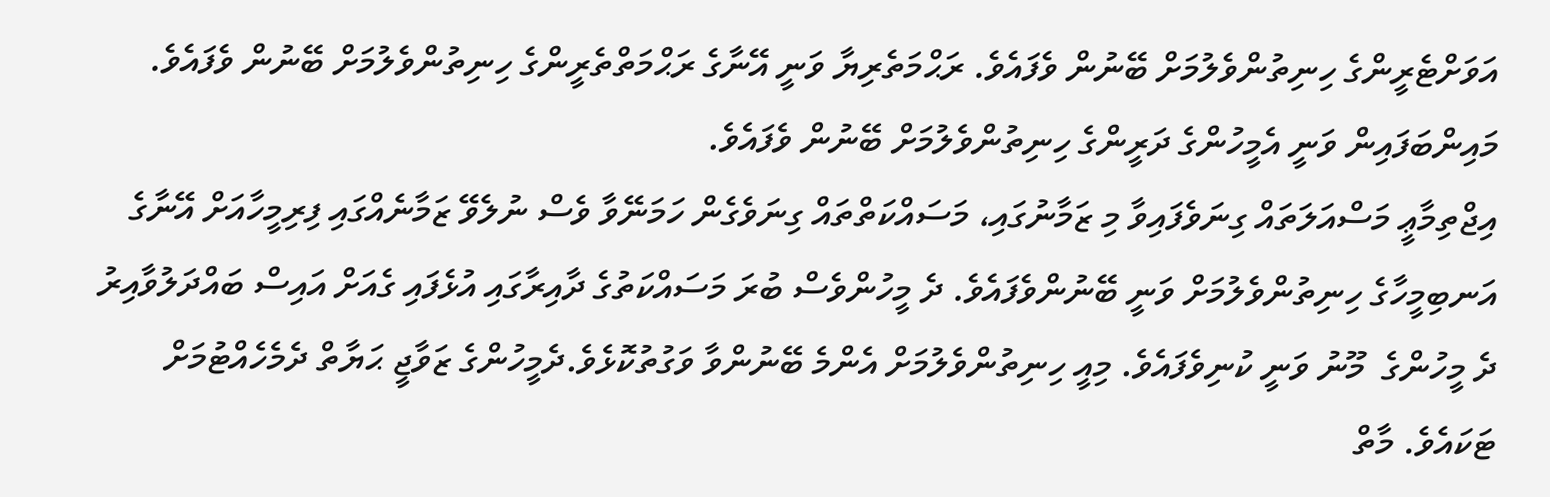އަވަށްޓެރީންގެ ހިނިތުންވެލުމަށް ބޭނުން ވެފައެވެ. ރަޙްމަތެރިޔާ ވަނީ އޭނާގެ ރަޙްމަތްތެރީންގެ ހިނިތުންވެލުމަށް ބޭނުން ވެފައެވެ. މައިންބަފައިން ވަނީ އެމީހުންގެ ދަރީންގެ ހިނިތުންވެލުމަށް ބޭނުން ވެފައެވެ.
އިޖްތިމާޢީ މަސްއަލަތައް ގިނަވެފައިވާ މި ޒަމާނުގައި، މަސައްކަތްތައް ގިނަވެގެން ހަމަނޭވާ ވެސް ނުލެވޭ ޒަމާނެއްގައި ފިރިމީހާއަށް އޭނާގެ އަނބިމީހާގެ ހިނިތުންވެލުމަށް ވަނީ ބޭނުންވެފައެވެ. ދެ މީހުންވެސް ބުރަ މަސައްކަތުގެ ދާއިރާގައި އުޅެފައި ގެއަށް އައިސް ބައްދަލުވާއިރު ދެ މީހުންގެ  މޫނު ވަނީ ކުނިވެފައެވެ. މިއީ ހިނިތުންވެލުމަށް އެންމެ ބޭނުންވާ ވަގުތުކޮޅެވެ.ދެމީހުންގެ ޒަވާޖީ ޙަޔާތް ދެމެހެއްޓުމަށް ޓަކައެވެ. މާތް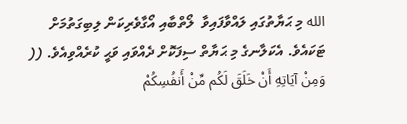الله މި ޙަޔާތުގައި ލައްވާފައިވާ  ލޯތްބާއި އޯގާވެރިކަން ލިބިގަތުމަށް ޓަކައެވެ. އެކަލާނގެ މި ޙަޔާތް ސިފަކޮށް ދެއްވައި ވަޙީ ކުރެއްވިއެވެ. (( وَمِنْ آيَاتِهِ أَنْ خَلَقَ لَكُم مِّنْ أَنفُسِكُمْ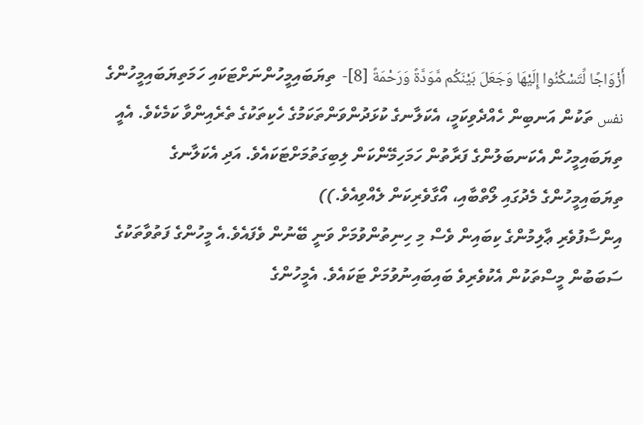أَزْوَاجًا لِّتَسْكُنُوا إِلَيْهَا وَجَعَلَ بَيْنَكُم مَّوَدَّةً وَرَحْمَةً [8]-  ތިޔަބައިމީހުންނަށްޓަކައި ހަމަތިޔަބައިމީހުންގެ نفس ތަކުން އަނބިން ހެއްދެވިކަމީ، އެކަލާނގެ ކުޅަދުންވަންތަކަމުގެ ހެކިތަކުގެ ތެރެއިންވާ ކަމެކެވެ. އެއީ ތިޔަބައިމީހުން އެކަނބަލުންގެ ފަރާތުން ހަމަހިމޭންކަން ލިބިގަތުމަށްޓަކައެވެ. އަދި އެކަލާނގެ ތިޔަބައިމީހުންގެ މެދުގައި ލޯތްބާއި، އޯގާވެރިކަން ލެއްވިއެވެ.))
އިންސާފުވެރި ޢާލިމުންގެ ކިބައިން ވެސް މި ހިނިތުންވުމަށް ވަނީ ބޭނުން ވެފައެވެ.އެ މީހުންގެ ފަތުވާތަކުގެ ސަބަބުން މީސްތަކުން އެކުވެރިވެ ބައިބައިނުވުމަށް ޓަކައެވެ. އެމީހުންގެ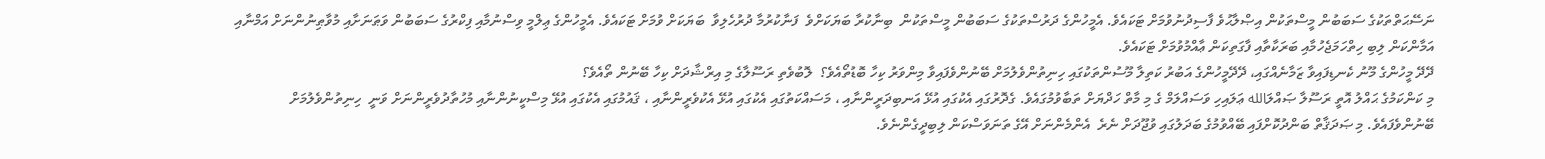ނަސޭޙަތްތަކުގެ ސަބަބުން މީސްތަކުން އިޞްލާޙުވެ ފާސިދުނުވުމަށް ޓަކައެވެ. އެމީހުންގެ ދަރުސްތަކުގެ ސަބަބުން މީސްތަކުން  ބިނާކުރާ ބަޔަކަށްވެ  ފަނާކުރުމާ ދުރުހެލިވާ  ބަޔަކަށް ވުމަށް ޓަކައެވެ. އެމީހުންގެ ޢިލްމީ ވިސްނުމާއި ފިކްރުގެ ސަބަބުން ވަޠަނަށާއި މުވާޠިނުންނަށް އަމްނާއި އަމާންކަން ލިބި ހިތްހަމަޖެހުމާއި ބަރަކާތާއި ފާގަތިކަން ޢާއްމުވުމަށް ޓަކައެވެ.
ދޭދޭ މީހުންގެ މޫނު ކެނޑިފައިވާ ޒަމާނެއްގައި، ދޭދޭމީހުންގެ އަބުރު ކަތިލާ މޫސުންތަކުގައި ހިނިތުންވެލުމަށް ބޭނުންވެފައިވާ މިންވަރު ކިހާ ބޮޑުތޯއެވެ؟  ލޮބުވެތި ރަސޫލާގެ މި އިރްޝާދަށް ކިހާ ބޭނުން ތޯއެވެ؟
މި ކަންކަމުގެ ޙައްލު އޮތީ ރަސޫލާ ޞައްލަالله ޢަލައިހި ވަސައްލަމް ގެ މި މާތް ހަދްޔަށް ތަބާވުމުގައެވެ. ގެދޮރުގައި އެކުގައި އުޅޭ އަނބިދަރީންނާއި ، މަސައްކަތުގައި އެކުގައި އުޅޭ އެކުވެރީންނާއި ، ޤައުމުގައި އެކުގައި އުޅޭ މިސްކީނުންނާއި މުހުތާދުވެރީންނަށް ވަނީ  ހިނިތުންވެލުމަށް ބޭނުންވެފައެވެ. މި ޞަދަޤާތް ބަންދުކޮށްފައި ބޭއްވުމުގެ ބަދަލުގައި ވުޖޫދަށް ނެރެ  އެންމެންނަށް އޭގެ ތަނަވަސްކަން ލިބިދީގެންނެވެ.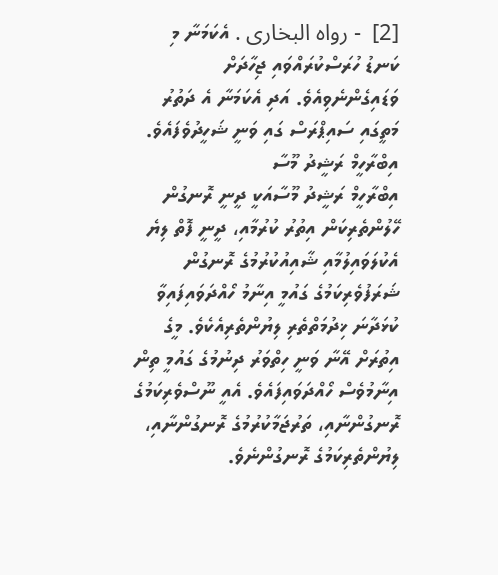[2]  - رواه البخارى . އެކަމަނާ މި ކަނޑު ހުރަސްކުރައްވައި ޖިހާދަށް ވަޑައިގެންނެވިއެވެ. އަދި އެކަމަނާ އެ ދަތުރު މަތީގައި ސައިޕްރަސް ގައި ވަނީ ޝަހީދުވެފައެވެ.
އިބްރާހީމް ރަޝީދު މޫސާ
އިބްރާހީމް ރަޝީދު މޫސާއަކީ ދީނީ ރޮނގުން ހޭލުންތެރިކަން އިތުރު ކުރުމާއި، ދީނީ ފޮތް ލިޔެ އެކުލަވައިލުމާއި ޝާއިއުކުރުމުގެ ރޮނގުން ޝަރަފުވެރިކަމުގެ ގައުމީ އިނާމު ހޯއްދަވައިފައިވާ ކުޅަދާނަ ޚިދުމަތްތެރި ލިޔުންތެރިއެކެވެ. މީގެ އިތުރަށް އޭނާ ވަނީ ހިތްވަރު ދިނުމުގެ ގައުމީ ތިން އިނާމުވެސް ހޯއްދަވައިފައެވެ. އެއީ ނޫސްވެރިކަމުގެ ރޮނގުންނާއި، ތަރުޖަމާކުރުމުގެ ރޮނގުންނާއި، ލިޔުންތެރިކަމުގެ ރޮނގުންނެވެ.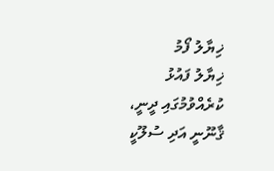ޚިޔާލު ފޯމު
ޚިޔާލު ފައުޅު ކުރެއްވުމުގައި ދީނީ، ޤާނޫނީ އަދި ސުލޫކީ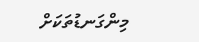މިންގަނޑުތަކަށް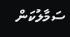ސަމާލުކަން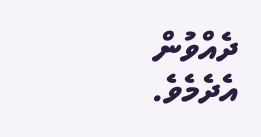ދެއްވުން އެދެމެވެ.